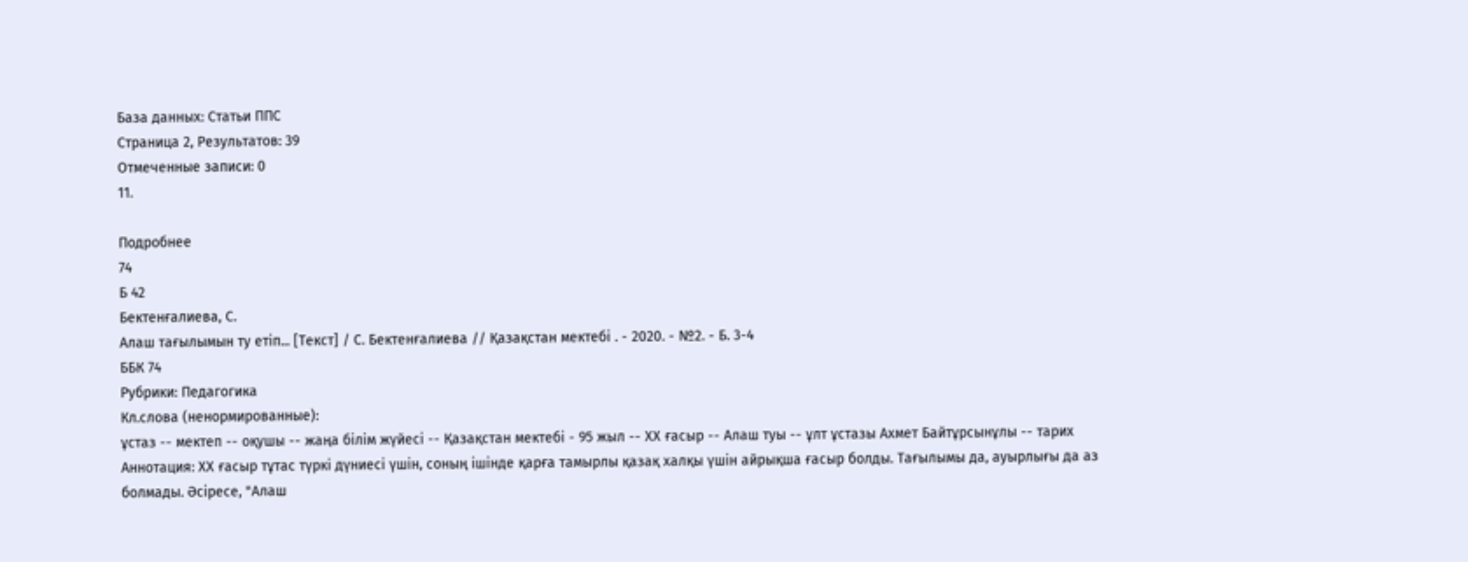База данных: Статьи ППС
Страница 2, Результатов: 39
Отмеченные записи: 0
11.

Подробнее
74
Б 42
Бектенғалиева, С.
Алаш тағылымын ту етіп... [Текст] / С. Бектенғалиева // Қазақстан мектебі . - 2020. - №2. - Б. 3-4
ББК 74
Рубрики: Педагогика
Кл.слова (ненормированные):
ұстаз -- мектеп -- оқушы -- жаңа білім жүйесі -- Қазақстан мектебі - 95 жыл -- ХХ ғасыр -- Алаш туы -- ұлт ұстазы Ахмет Байтұрсынұлы -- тарих
Аннотация: ХХ ғасыр тұтас түркі дүниесі үшін, соның ішінде қарға тамырлы қазақ халқы үшін айрықша ғасыр болды. Тағылымы да, ауырлығы да аз болмады. Әсіресе, "Алаш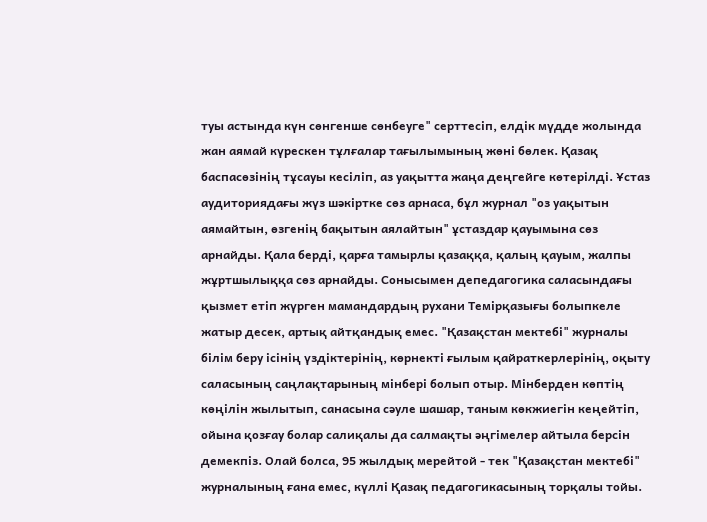туы астында күн сөнгенше сөнбеуге" серттесіп, елдік мүдде жолында жан аямай күрескен тұлғалар тағылымының жөні бөлек. Қазақ баспасөзінің тұсауы кесіліп, аз уақытта жаңа деңгейге көтерілді. Ұстаз аудиториядағы жүз шәкіртке сөз арнаса, бұл журнал "оз уақытын аямайтын, өзгенің бақытын аялайтын" ұстаздар қауымына сөз арнайды. Қала берді, қарға тамырлы қазаққа, қалың қауым, жалпы жұртшылыққа сөз арнайды. Сонысымен депедагогика саласындағы қызмет етіп жүрген мамандардың рухани Темірқазығы болыпкеле жатыр десек, артық айтқандық емес. "Қазақстан мектебі" журналы білім беру ісінің үздіктерінің, көрнекті ғылым қайраткерлерінің, оқыту саласының саңлақтарының мінбері болып отыр. Мінберден көптің көңілін жылытып, санасына сәуле шашар, таным көкжиегін кеңейтіп, ойына қозғау болар салиқалы да салмақты әңгімелер айтыла берсін демекпіз. Олай болса, 95 жылдық мерейтой - тек "Қазақстан мектебі" журналының ғана емес, күллі Қазақ педагогикасының торқалы тойы.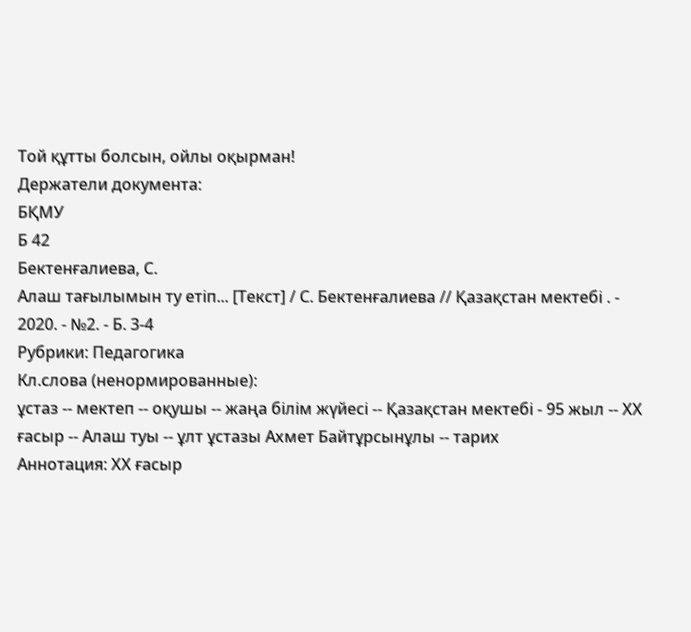Той құтты болсын, ойлы оқырман!
Держатели документа:
БҚМУ
Б 42
Бектенғалиева, С.
Алаш тағылымын ту етіп... [Текст] / С. Бектенғалиева // Қазақстан мектебі . - 2020. - №2. - Б. 3-4
Рубрики: Педагогика
Кл.слова (ненормированные):
ұстаз -- мектеп -- оқушы -- жаңа білім жүйесі -- Қазақстан мектебі - 95 жыл -- ХХ ғасыр -- Алаш туы -- ұлт ұстазы Ахмет Байтұрсынұлы -- тарих
Аннотация: ХХ ғасыр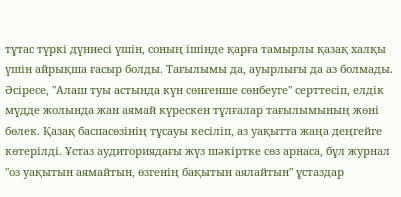тұтас түркі дүниесі үшін, соның ішінде қарға тамырлы қазақ халқы үшін айрықша ғасыр болды. Тағылымы да, ауырлығы да аз болмады. Әсіресе, "Алаш туы астында күн сөнгенше сөнбеуге" серттесіп, елдік мүдде жолында жан аямай күрескен тұлғалар тағылымының жөні бөлек. Қазақ баспасөзінің тұсауы кесіліп, аз уақытта жаңа деңгейге көтерілді. Ұстаз аудиториядағы жүз шәкіртке сөз арнаса, бұл журнал "оз уақытын аямайтын, өзгенің бақытын аялайтын" ұстаздар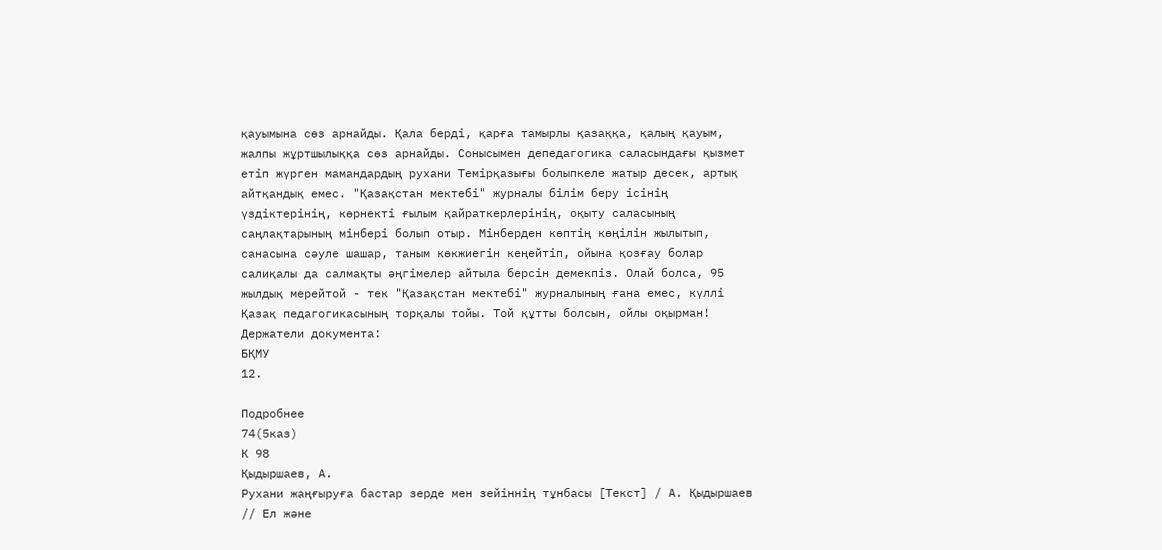қауымына сөз арнайды. Қала берді, қарға тамырлы қазаққа, қалың қауым, жалпы жұртшылыққа сөз арнайды. Сонысымен депедагогика саласындағы қызмет етіп жүрген мамандардың рухани Темірқазығы болыпкеле жатыр десек, артық айтқандық емес. "Қазақстан мектебі" журналы білім беру ісінің үздіктерінің, көрнекті ғылым қайраткерлерінің, оқыту саласының саңлақтарының мінбері болып отыр. Мінберден көптің көңілін жылытып, санасына сәуле шашар, таным көкжиегін кеңейтіп, ойына қозғау болар салиқалы да салмақты әңгімелер айтыла берсін демекпіз. Олай болса, 95 жылдық мерейтой - тек "Қазақстан мектебі" журналының ғана емес, күллі Қазақ педагогикасының торқалы тойы. Той құтты болсын, ойлы оқырман!
Держатели документа:
БҚМУ
12.

Подробнее
74(5каз)
К 98
Қыдыршаев, А.
Рухани жаңғыруға бастар зерде мен зейіннің тұнбасы [Текст] / А. Қыдыршаев // Ел және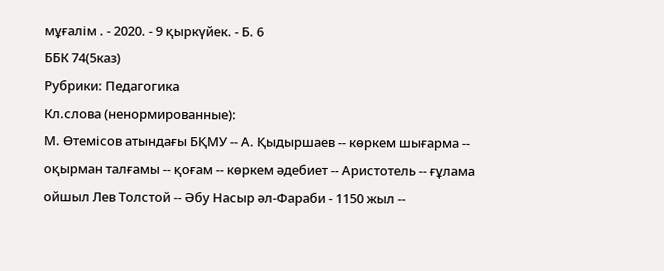мұғалім . - 2020. - 9 қыркүйек. - Б. 6
ББК 74(5каз)
Рубрики: Педагогика
Кл.слова (ненормированные):
М. Өтемісов атындағы БҚМУ -- А. Қыдыршаев -- көркем шығарма -- оқырман талғамы -- қоғам -- көркем әдебиет -- Аристотель -- ғұлама ойшыл Лев Толстой -- Әбу Насыр әл-Фараби - 1150 жыл --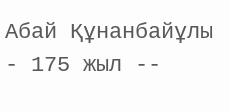Абай Құнанбайұлы - 175 жыл --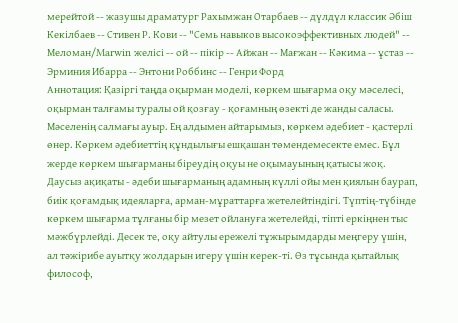мерейтой -- жазушы драматург Рахымжан Отарбаев -- дүлдүл классик Әбіш Кекілбаев -- Стивен Р. Кови -- "Семь навыков высокоэффективных людей" -- Меломан/Marwin желісі -- ой -- пікір -- Айжан -- Мағжан -- Кәкима -- ұстаз -- Эрминия Ибарра -- Энтони Роббинс -- Генри Форд
Аннотация: Қазіргі таңда оқырман моделі, көркем шығарма оқу мәселесі, оқырман талғамы туралы ой қозғау - қоғамның өзекті де жанды саласы. Мәселенің салмағы ауыр. Ең алдымен айтарымыз, көркем әдебиет - қастерлі өнер. Көркем әдебиеттің құндылығы ешқашан төмендемесекте емес. Бұл жерде көркем шығарманы біреудің оқуы не оқымауының қатысы жоқ. Даусыз ақиқаты - әдеби шығарманың адамның күллі ойы мен қиялын баурап, биік қоғамдық идеяларға, арман-мұраттарға жетелейтіндігі. Түптің-түбінде көркем шығарма тұлғаны бір мезет ойлануға жетелейді, тіпті еркіңнен тыс мәжбүрлейді. Десек те, оқу айтулы ережелі тұжырымдарды меңгеру үшін, ал тәжірибе ауытқу жолдарын игеру үшін керек-ті. Өз тұсында қытайлық философ,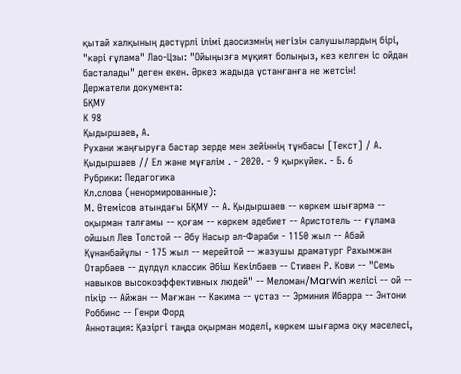қытай халқының дәстүрлі ілімі даосизмнің негізін салушылардың бірі, "кәрі ғұлама" Лао-Цзы: "Ойыңызға мұқият болыңыз, кез келген іс ойдан басталады" деген екен. Әркез жадыда ұстанғанға не жетсін!
Держатели документа:
БҚМУ
К 98
Қыдыршаев, А.
Рухани жаңғыруға бастар зерде мен зейіннің тұнбасы [Текст] / А. Қыдыршаев // Ел және мұғалім . - 2020. - 9 қыркүйек. - Б. 6
Рубрики: Педагогика
Кл.слова (ненормированные):
М. Өтемісов атындағы БҚМУ -- А. Қыдыршаев -- көркем шығарма -- оқырман талғамы -- қоғам -- көркем әдебиет -- Аристотель -- ғұлама ойшыл Лев Толстой -- Әбу Насыр әл-Фараби - 1150 жыл -- Абай Құнанбайұлы - 175 жыл -- мерейтой -- жазушы драматург Рахымжан Отарбаев -- дүлдүл классик Әбіш Кекілбаев -- Стивен Р. Кови -- "Семь навыков высокоэффективных людей" -- Меломан/Marwin желісі -- ой -- пікір -- Айжан -- Мағжан -- Кәкима -- ұстаз -- Эрминия Ибарра -- Энтони Роббинс -- Генри Форд
Аннотация: Қазіргі таңда оқырман моделі, көркем шығарма оқу мәселесі,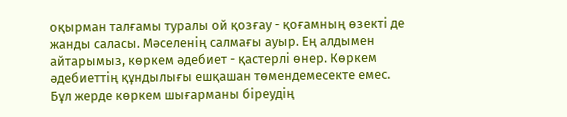оқырман талғамы туралы ой қозғау - қоғамның өзекті де жанды саласы. Мәселенің салмағы ауыр. Ең алдымен айтарымыз, көркем әдебиет - қастерлі өнер. Көркем әдебиеттің құндылығы ешқашан төмендемесекте емес. Бұл жерде көркем шығарманы біреудің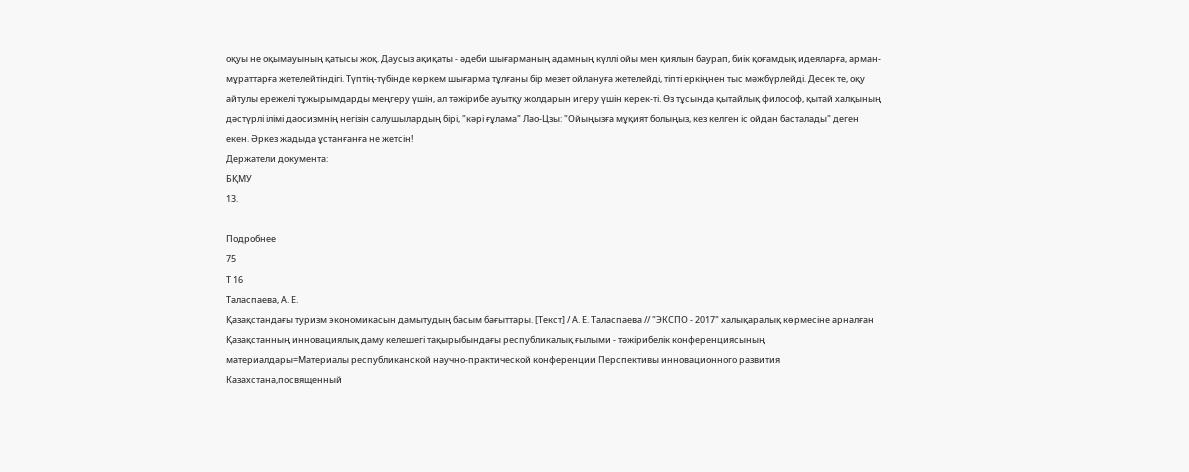оқуы не оқымауының қатысы жоқ. Даусыз ақиқаты - әдеби шығарманың адамның күллі ойы мен қиялын баурап, биік қоғамдық идеяларға, арман-мұраттарға жетелейтіндігі. Түптің-түбінде көркем шығарма тұлғаны бір мезет ойлануға жетелейді, тіпті еркіңнен тыс мәжбүрлейді. Десек те, оқу айтулы ережелі тұжырымдарды меңгеру үшін, ал тәжірибе ауытқу жолдарын игеру үшін керек-ті. Өз тұсында қытайлық философ, қытай халқының дәстүрлі ілімі даосизмнің негізін салушылардың бірі, "кәрі ғұлама" Лао-Цзы: "Ойыңызға мұқият болыңыз, кез келген іс ойдан басталады" деген екен. Әркез жадыда ұстанғанға не жетсін!
Держатели документа:
БҚМУ
13.

Подробнее
75
Т 16
Таласпаева, А. Е.
Қазақстандағы туризм экономикасын дамытудың басым бағыттары. [Текст] / А. Е. Таласпаева // "ЭКСПО - 2017" халықаралық көрмесіне арналған Қазақстанның инновациялық даму келешегі тақырыбындағы республикалық ғылыми - тәжірибелік конференциясының материалдары=Материалы республиканской научно-практической конференции Перспективы инновационного развития Казахстана,посвященный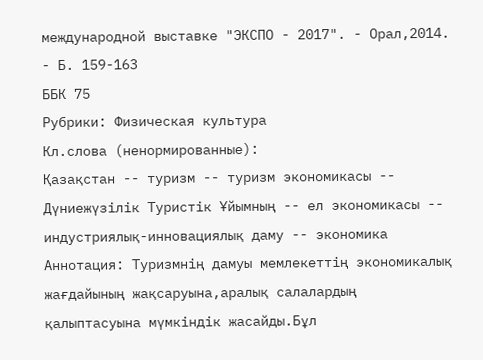международной выставке "ЭКСПО - 2017". - Орал,2014. - Б. 159-163
ББК 75
Рубрики: Физическая культура
Кл.слова (ненормированные):
Қазақстан -- туризм -- туризм экономикасы -- Дүниежүзілік Туристік Ұйымның -- ел экономикасы -- индустриялық-инновациялық даму -- экономика
Аннотация: Туризмнің дамуы мемлекеттің экономикалық жағдайының жақсаруына,аралық салалардың қалыптасуына мүмкіндік жасайды.Бұл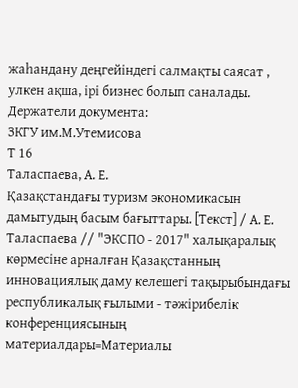жаһандану деңгейіндегі салмақты саясат , улкен ақша, ірі бизнес болып саналады.
Держатели документа:
ЗКГУ им.М.Утемисова
Т 16
Таласпаева, А. Е.
Қазақстандағы туризм экономикасын дамытудың басым бағыттары. [Текст] / А. Е. Таласпаева // "ЭКСПО - 2017" халықаралық көрмесіне арналған Қазақстанның инновациялық даму келешегі тақырыбындағы республикалық ғылыми - тәжірибелік конференциясының материалдары=Материалы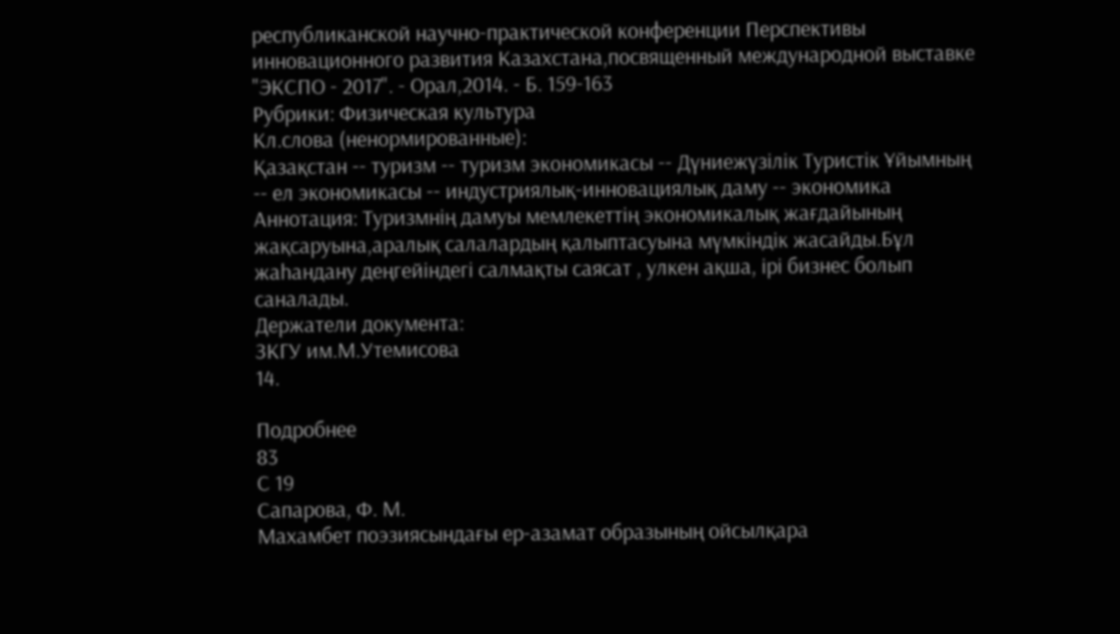республиканской научно-практической конференции Перспективы инновационного развития Казахстана,посвященный международной выставке "ЭКСПО - 2017". - Орал,2014. - Б. 159-163
Рубрики: Физическая культура
Кл.слова (ненормированные):
Қазақстан -- туризм -- туризм экономикасы -- Дүниежүзілік Туристік Ұйымның -- ел экономикасы -- индустриялық-инновациялық даму -- экономика
Аннотация: Туризмнің дамуы мемлекеттің экономикалық жағдайының жақсаруына,аралық салалардың қалыптасуына мүмкіндік жасайды.Бұл жаһандану деңгейіндегі салмақты саясат , улкен ақша, ірі бизнес болып саналады.
Держатели документа:
ЗКГУ им.М.Утемисова
14.

Подробнее
83
С 19
Сапарова, Ф. М.
Махамбет поэзиясындағы ер-азамат образының ойсылқара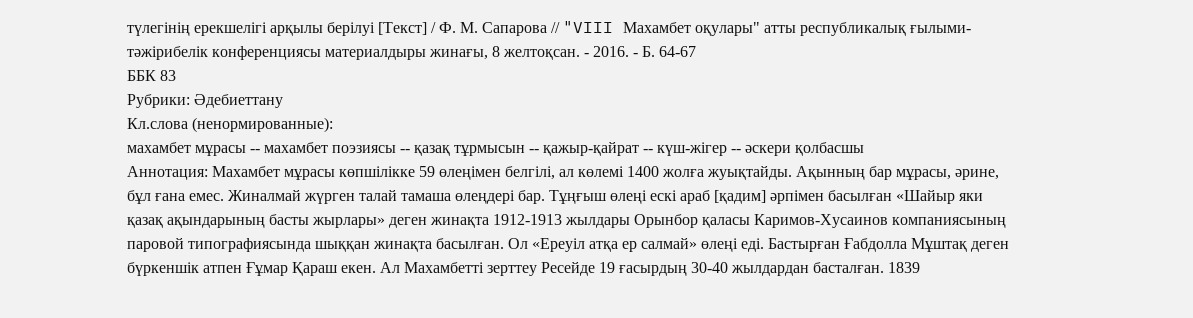түлегінің ерекшелігі арқылы берілуі [Текст] / Ф. М. Сапарова // "VIII Махамбет оқулары" атты республикалық ғылыми-тәжірибелік конференциясы материалдыры жинағы, 8 желтоқсан. - 2016. - Б. 64-67
ББК 83
Рубрики: Әдебиеттану
Кл.слова (ненормированные):
махамбет мұрасы -- махамбет поэзиясы -- қазақ тұрмысын -- қажыр-қайрат -- күш-жігер -- әскери қолбасшы
Аннотация: Махамбет мұрасы көпшілікке 59 өлеңімен белгілі, ал көлемі 1400 жолға жуықтайды. Ақынның бар мұрасы, әрине, бұл ғана емес. Жиналмай жүрген талай тамаша өлеңдері бар. Тұңғыш өлеңі ескі араб [қадим] әрпімен басылған «Шайыр яки қазақ ақындарының басты жырлары» деген жинақта 1912-1913 жылдары Орынбор қаласы Каримов-Хусаинов компаниясының паровой типографиясында шыққан жинақта басылған. Ол «Ереуіл атқа ер салмай» өлеңі еді. Бастырған Ғабдолла Мұштақ деген бүркеншік атпен Ғұмар Қараш екен. Ал Махамбетті зерттеу Ресейде 19 ғасырдың 30-40 жылдардан басталған. 1839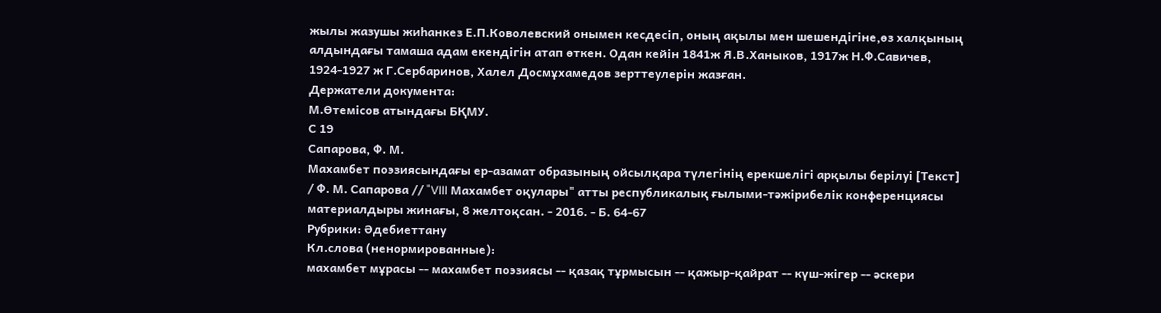жылы жазушы жиһанкез Е.П.Коволевский онымен кесдесіп, оның ақылы мен шешендігіне,өз халқының алдындағы тамаша адам екендігін атап өткен. Одан кейін 1841ж Я.В.Ханыков, 1917ж Н.Ф.Савичев, 1924-1927 ж Г.Сербаринов, Халел Досмұхамедов зерттеулерін жазған.
Держатели документа:
М.Өтемісов атындағы БҚМУ.
С 19
Сапарова, Ф. М.
Махамбет поэзиясындағы ер-азамат образының ойсылқара түлегінің ерекшелігі арқылы берілуі [Текст] / Ф. М. Сапарова // "VIII Махамбет оқулары" атты республикалық ғылыми-тәжірибелік конференциясы материалдыры жинағы, 8 желтоқсан. - 2016. - Б. 64-67
Рубрики: Әдебиеттану
Кл.слова (ненормированные):
махамбет мұрасы -- махамбет поэзиясы -- қазақ тұрмысын -- қажыр-қайрат -- күш-жігер -- әскери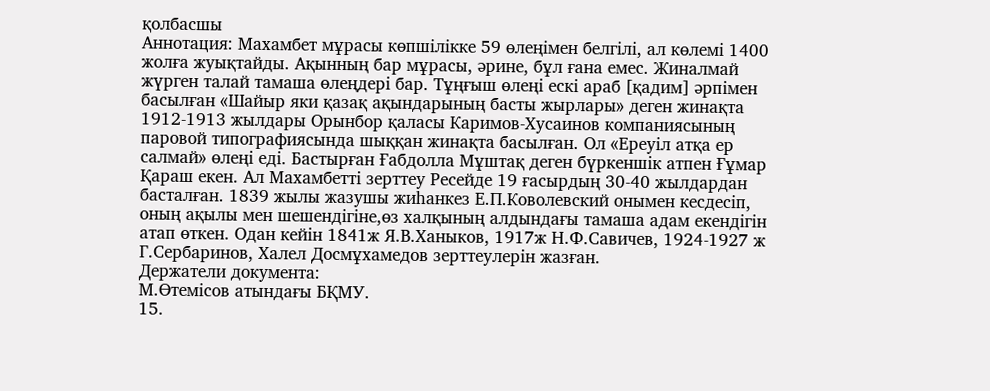қолбасшы
Аннотация: Махамбет мұрасы көпшілікке 59 өлеңімен белгілі, ал көлемі 1400 жолға жуықтайды. Ақынның бар мұрасы, әрине, бұл ғана емес. Жиналмай жүрген талай тамаша өлеңдері бар. Тұңғыш өлеңі ескі араб [қадим] әрпімен басылған «Шайыр яки қазақ ақындарының басты жырлары» деген жинақта 1912-1913 жылдары Орынбор қаласы Каримов-Хусаинов компаниясының паровой типографиясында шыққан жинақта басылған. Ол «Ереуіл атқа ер салмай» өлеңі еді. Бастырған Ғабдолла Мұштақ деген бүркеншік атпен Ғұмар Қараш екен. Ал Махамбетті зерттеу Ресейде 19 ғасырдың 30-40 жылдардан басталған. 1839 жылы жазушы жиһанкез Е.П.Коволевский онымен кесдесіп, оның ақылы мен шешендігіне,өз халқының алдындағы тамаша адам екендігін атап өткен. Одан кейін 1841ж Я.В.Ханыков, 1917ж Н.Ф.Савичев, 1924-1927 ж Г.Сербаринов, Халел Досмұхамедов зерттеулерін жазған.
Держатели документа:
М.Өтемісов атындағы БҚМУ.
15.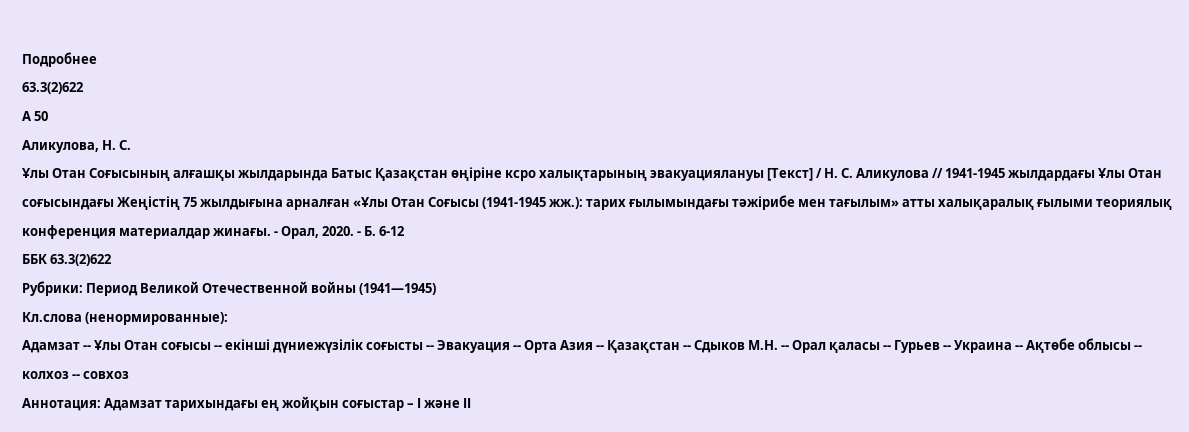Подробнее
63.3(2)622
А 50
Аликулова, Н. С.
Ұлы Отан Соғысының алғашқы жылдарында Батыс Қазақстан өңіріне ксро халықтарының эвакуациялануы [Текст] / Н. С. Аликулова // 1941-1945 жылдардағы Ұлы Отан соғысындағы Жеңістің 75 жылдығына арналған «Ұлы Отан Соғысы (1941-1945 жж.): тарих ғылымындағы тәжірибе мен тағылым» атты халықаралық ғылыми теориялық конференция материалдар жинағы. - Орал, 2020. - Б. 6-12
ББК 63.3(2)622
Рубрики: Период Великой Отечественной войны (1941—1945)
Кл.слова (ненормированные):
Адамзат -- Ұлы Отан соғысы -- екінші дүниежүзілік соғысты -- Эвакуация -- Орта Азия -- Қазақстан -- Сдыков М.Н. -- Орал қаласы -- Гурьев -- Украина -- Ақтөбе облысы -- колхоз -- совхоз
Аннотация: Адамзат тарихындағы ең жойқын соғыстар – І және ІІ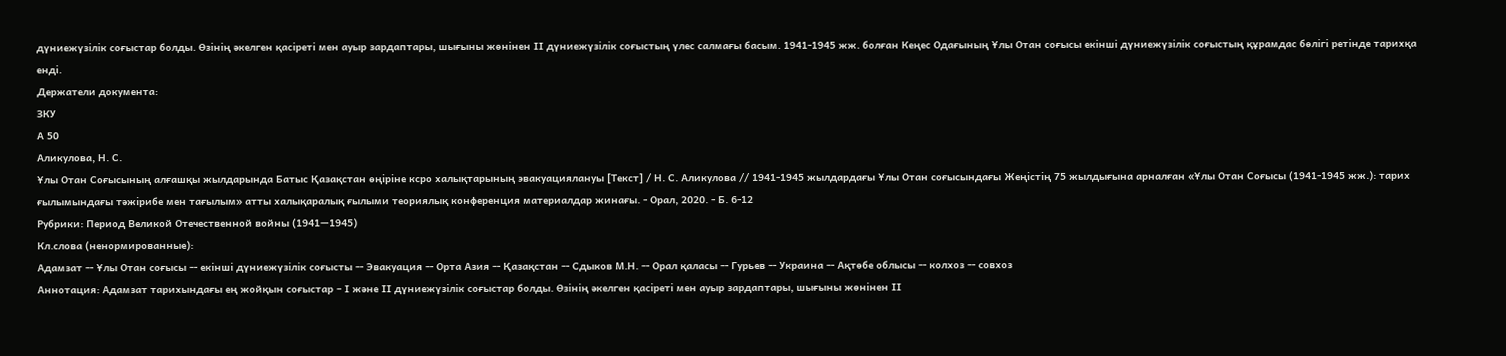дүниежүзілік соғыстар болды. Өзінің әкелген қасіреті мен ауыр зардаптары, шығыны жөнінен ІІ дүниежүзілік соғыстың үлес салмағы басым. 1941-1945 жж. болған Кеңес Одағының Ұлы Отан соғысы екінші дүниежүзілік соғыстың құрамдас бөлігі ретінде тарихқа енді.
Держатели документа:
ЗКУ
А 50
Аликулова, Н. С.
Ұлы Отан Соғысының алғашқы жылдарында Батыс Қазақстан өңіріне ксро халықтарының эвакуациялануы [Текст] / Н. С. Аликулова // 1941-1945 жылдардағы Ұлы Отан соғысындағы Жеңістің 75 жылдығына арналған «Ұлы Отан Соғысы (1941-1945 жж.): тарих ғылымындағы тәжірибе мен тағылым» атты халықаралық ғылыми теориялық конференция материалдар жинағы. - Орал, 2020. - Б. 6-12
Рубрики: Период Великой Отечественной войны (1941—1945)
Кл.слова (ненормированные):
Адамзат -- Ұлы Отан соғысы -- екінші дүниежүзілік соғысты -- Эвакуация -- Орта Азия -- Қазақстан -- Сдыков М.Н. -- Орал қаласы -- Гурьев -- Украина -- Ақтөбе облысы -- колхоз -- совхоз
Аннотация: Адамзат тарихындағы ең жойқын соғыстар – І және ІІ дүниежүзілік соғыстар болды. Өзінің әкелген қасіреті мен ауыр зардаптары, шығыны жөнінен ІІ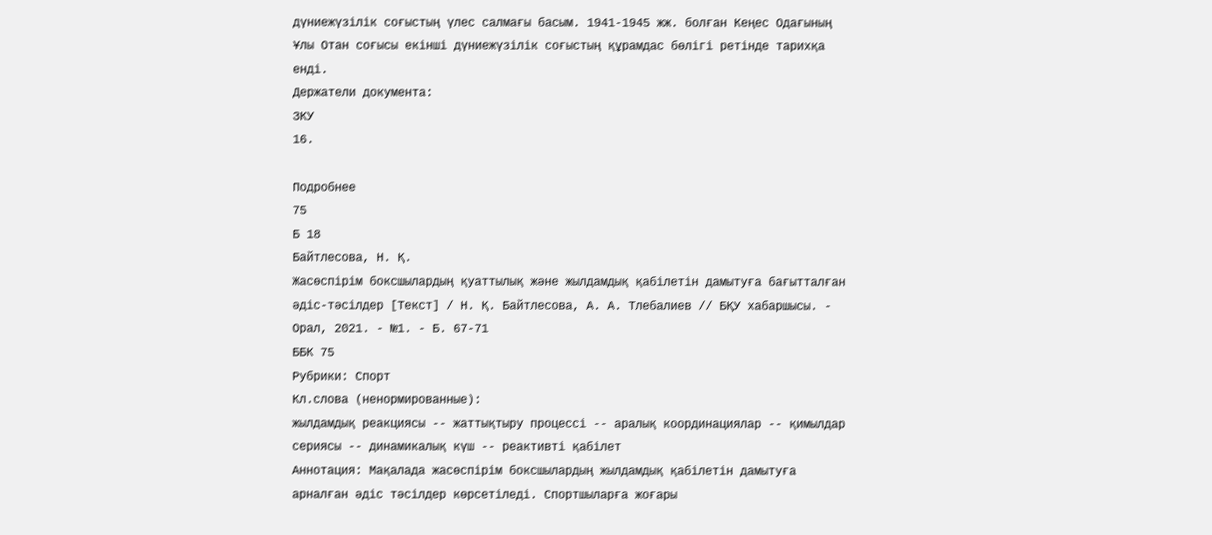дүниежүзілік соғыстың үлес салмағы басым. 1941-1945 жж. болған Кеңес Одағының Ұлы Отан соғысы екінші дүниежүзілік соғыстың құрамдас бөлігі ретінде тарихқа енді.
Держатели документа:
ЗКУ
16.

Подробнее
75
Б 18
Байтлесова, Н. Қ.
Жасөспірім боксшылардың қуаттылық және жылдамдық қабілетін дамытуға бағытталған әдіс-тәсілдер [Текст] / Н. Қ. Байтлесова, А. А. Тлебалиев // БҚУ хабаршысы. - Орал, 2021. - №1. - Б. 67-71
ББК 75
Рубрики: Спорт
Кл.слова (ненормированные):
жылдамдық реакциясы -- жаттықтыру процессі -- аралық координациялар -- қимылдар сериясы -- динамикалық күш -- реактивті қабілет
Аннотация: Мақалада жасөспірім боксшылардың жылдамдық қабілетін дамытуға арналған әдіс тәсілдер көрсетіледі. Спортшыларға жоғары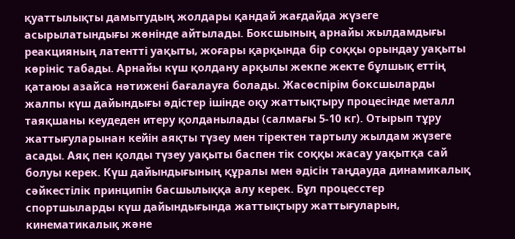қуаттылықты дамытудың жолдары қандай жағдайда жүзеге асырылатындығы жөнінде айтылады. Боксшының арнайы жылдамдығы реакцияның латентті уақыты, жоғары қарқында бір соққы орындау уақыты көрініс табады. Арнайы күш қолдану арқылы жекпе жекте бұлшық еттің қатаюы азайса нәтижені бағалауға болады. Жасөспірім боксшыларды жалпы күш дайындығы әдістер ішінде оқу жаттықтыру процесінде металл таяқшаны кеудеден итеру қолданылады (салмағы 5-10 кг). Отырып тұру жаттығуларынан кейін аяқты түзеу мен тіректен тартылу жылдам жүзеге асады. Аяқ пен қолды түзеу уақыты баспен тік соққы жасау уақытқа сай болуы керек. Күш дайындығының құралы мен әдісін таңдауда динамикалық сәйкестілік принципін басшылыққа алу керек. Бұл процесстер спортшыларды күш дайындығында жаттықтыру жаттығуларын, кинематикалық және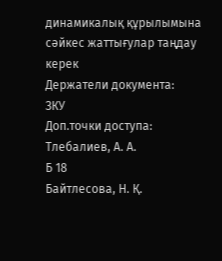динамикалық құрылымына сәйкес жаттығулар таңдау керек
Держатели документа:
ЗКУ
Доп.точки доступа:
Тлебалиев, А. А.
Б 18
Байтлесова, Н. Қ.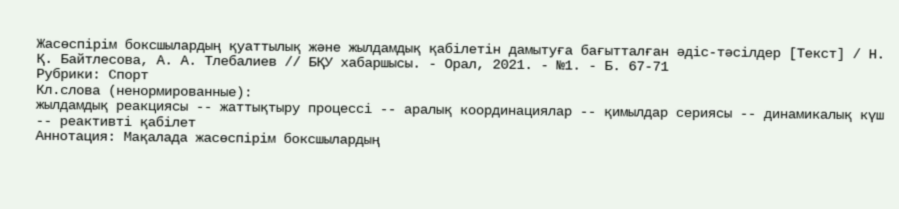Жасөспірім боксшылардың қуаттылық және жылдамдық қабілетін дамытуға бағытталған әдіс-тәсілдер [Текст] / Н. Қ. Байтлесова, А. А. Тлебалиев // БҚУ хабаршысы. - Орал, 2021. - №1. - Б. 67-71
Рубрики: Спорт
Кл.слова (ненормированные):
жылдамдық реакциясы -- жаттықтыру процессі -- аралық координациялар -- қимылдар сериясы -- динамикалық күш -- реактивті қабілет
Аннотация: Мақалада жасөспірім боксшылардың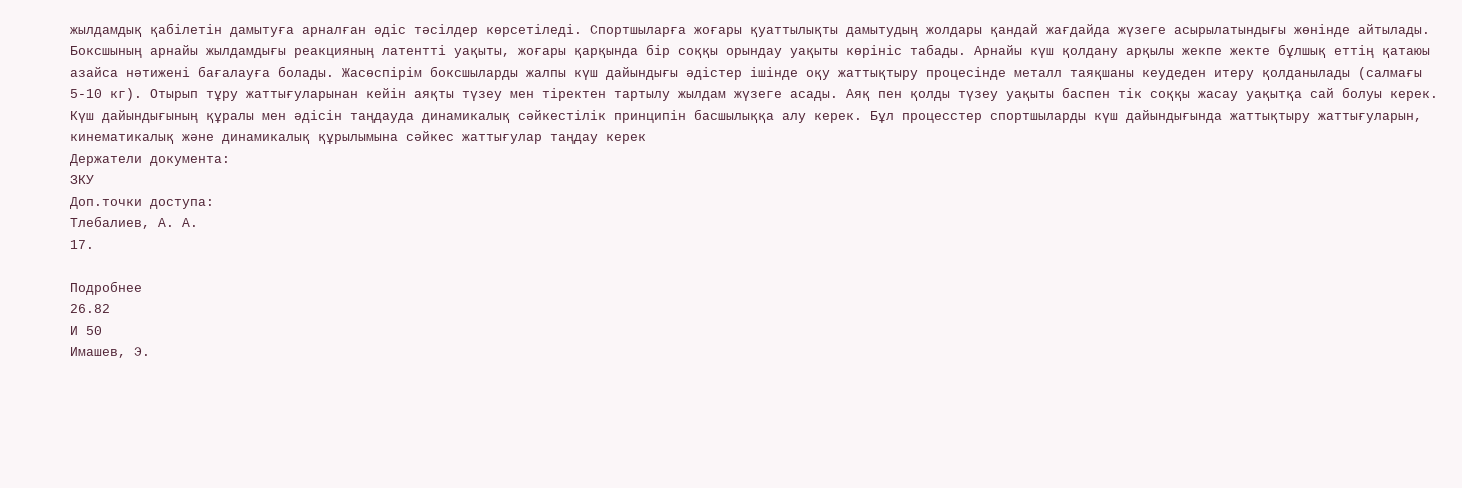жылдамдық қабілетін дамытуға арналған әдіс тәсілдер көрсетіледі. Спортшыларға жоғары қуаттылықты дамытудың жолдары қандай жағдайда жүзеге асырылатындығы жөнінде айтылады. Боксшының арнайы жылдамдығы реакцияның латентті уақыты, жоғары қарқында бір соққы орындау уақыты көрініс табады. Арнайы күш қолдану арқылы жекпе жекте бұлшық еттің қатаюы азайса нәтижені бағалауға болады. Жасөспірім боксшыларды жалпы күш дайындығы әдістер ішінде оқу жаттықтыру процесінде металл таяқшаны кеудеден итеру қолданылады (салмағы 5-10 кг). Отырып тұру жаттығуларынан кейін аяқты түзеу мен тіректен тартылу жылдам жүзеге асады. Аяқ пен қолды түзеу уақыты баспен тік соққы жасау уақытқа сай болуы керек. Күш дайындығының құралы мен әдісін таңдауда динамикалық сәйкестілік принципін басшылыққа алу керек. Бұл процесстер спортшыларды күш дайындығында жаттықтыру жаттығуларын, кинематикалық және динамикалық құрылымына сәйкес жаттығулар таңдау керек
Держатели документа:
ЗКУ
Доп.точки доступа:
Тлебалиев, А. А.
17.

Подробнее
26.82
И 50
Имашев, Э.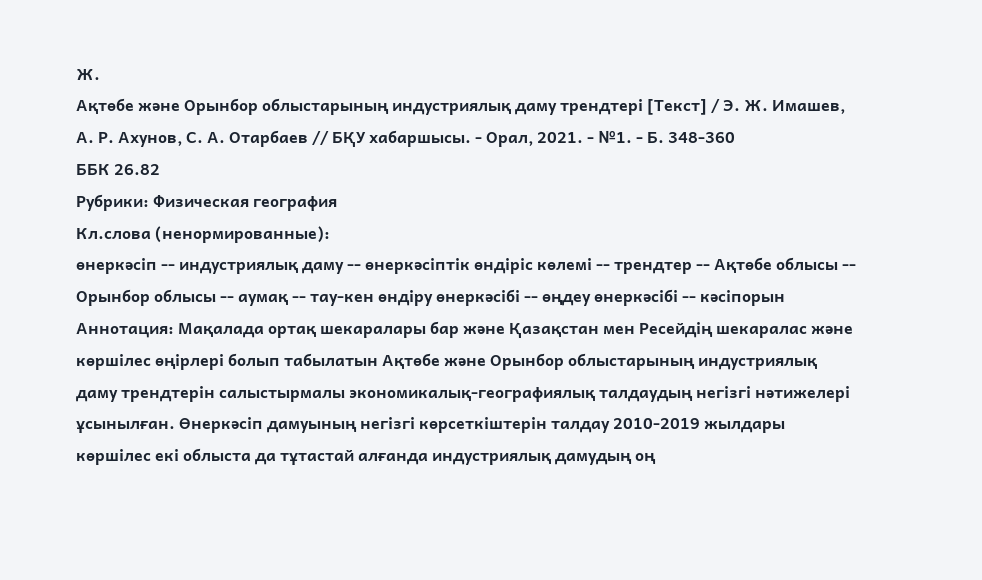Ж.
Ақтөбе және Орынбор облыстарының индустриялық даму трендтері [Текст] / Э. Ж. Имашев, А. Р. Ахунов, С. А. Отарбаев // БҚУ хабаршысы. - Орал, 2021. - №1. - Б. 348-360
ББК 26.82
Рубрики: Физическая география
Кл.слова (ненормированные):
өнеркәсіп -- индустриялық даму -- өнеркәсіптік өндіріс көлемі -- трендтер -- Ақтөбе облысы -- Орынбор облысы -- аумақ -- тау-кен өндіру өнеркәсібі -- өңдеу өнеркәсібі -- кәсіпорын
Аннотация: Мақалада ортақ шекаралары бар және Қазақстан мен Ресейдің шекаралас және көршілес өңірлері болып табылатын Ақтөбе және Орынбор облыстарының индустриялық даму трендтерін салыстырмалы экономикалық-географиялық талдаудың негізгі нәтижелері ұсынылған. Өнеркәсіп дамуының негізгі көрсеткіштерін талдау 2010-2019 жылдары көршілес екі облыста да тұтастай алғанда индустриялық дамудың оң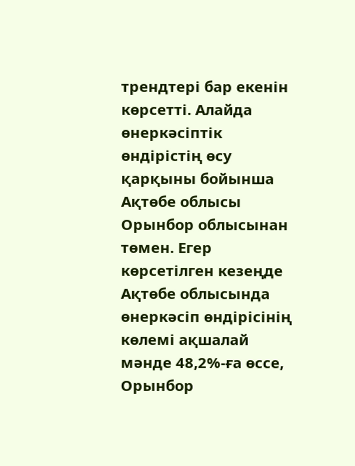трендтері бар екенін көрсетті. Алайда өнеркәсіптік өндірістің өсу қарқыны бойынша Ақтөбе облысы Орынбор облысынан төмен. Егер көрсетілген кезеңде Ақтөбе облысында өнеркәсіп өндірісінің көлемі ақшалай мәнде 48,2%-ға өссе, Орынбор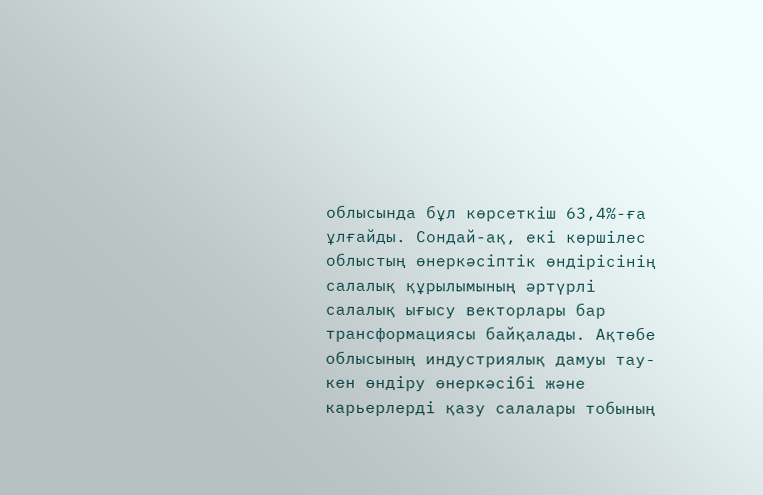облысында бұл көрсеткіш 63,4%-ға ұлғайды. Сондай-ақ, екі көршілес облыстың өнеркәсіптік өндірісінің салалық құрылымының әртүрлі салалық ығысу векторлары бар трансформациясы байқалады. Ақтөбе облысының индустриялық дамуы тау-кен өндіру өнеркәсібі және карьерлерді қазу салалары тобының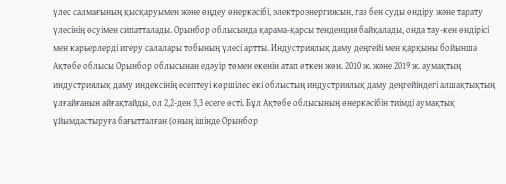үлес салмағының қысқаруымен және өңдеу өнеркәсібі, электроэнергиясын, газ бен суды өндіру және тарату үлесінің өсуімен сипатталады. Орынбор облысында қарама-қарсы тенденция байқалады, онда тау-кен өндірісі мен карьерлерді игеру салалары тобының үлесі артты. Индустриялық даму деңгейі мен қарқыны бойынша Ақтөбе облысы Орынбор облысынан едәуір төмен екенін атап өткен жөн. 2010 ж. және 2019 ж. аумақтың индустриялық даму индексінің есептеуі көршілес екі облыстың индустриялық даму деңгейіндегі алшақтықтың ұлғайғанын айғақтайды, ол 2,2-ден 3,3 есеге өсті. Бұл Ақтөбе облысының өнеркәсібін тиімді аумақтық ұйымдастыруға бағытталған (оның ішінде Орынбор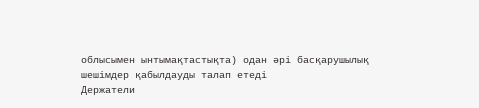облысымен ынтымақтастықта) одан әрі басқарушылық шешімдер қабылдауды талап етеді
Держатели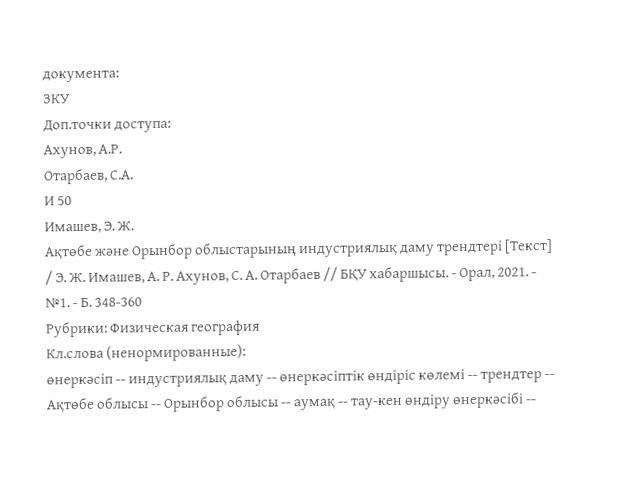документа:
ЗКУ
Доп.точки доступа:
Ахунов, А.Р.
Отарбаев, С.А.
И 50
Имашев, Э. Ж.
Ақтөбе және Орынбор облыстарының индустриялық даму трендтері [Текст] / Э. Ж. Имашев, А. Р. Ахунов, С. А. Отарбаев // БҚУ хабаршысы. - Орал, 2021. - №1. - Б. 348-360
Рубрики: Физическая география
Кл.слова (ненормированные):
өнеркәсіп -- индустриялық даму -- өнеркәсіптік өндіріс көлемі -- трендтер -- Ақтөбе облысы -- Орынбор облысы -- аумақ -- тау-кен өндіру өнеркәсібі --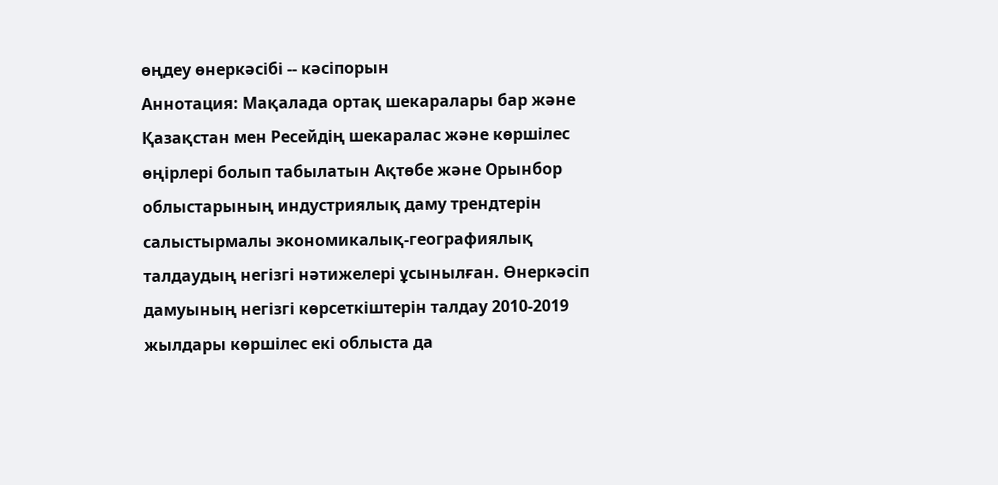өңдеу өнеркәсібі -- кәсіпорын
Аннотация: Мақалада ортақ шекаралары бар және Қазақстан мен Ресейдің шекаралас және көршілес өңірлері болып табылатын Ақтөбе және Орынбор облыстарының индустриялық даму трендтерін салыстырмалы экономикалық-географиялық талдаудың негізгі нәтижелері ұсынылған. Өнеркәсіп дамуының негізгі көрсеткіштерін талдау 2010-2019 жылдары көршілес екі облыста да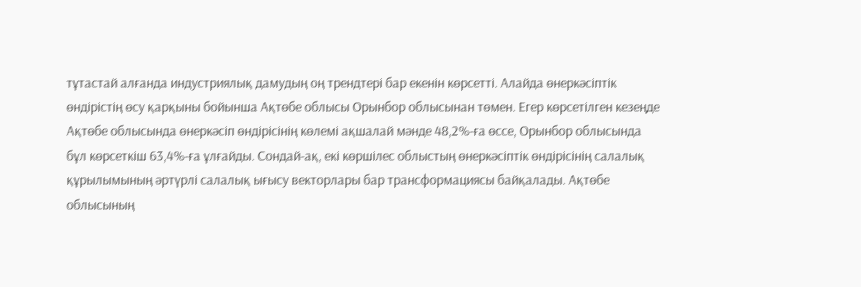тұтастай алғанда индустриялық дамудың оң трендтері бар екенін көрсетті. Алайда өнеркәсіптік өндірістің өсу қарқыны бойынша Ақтөбе облысы Орынбор облысынан төмен. Егер көрсетілген кезеңде Ақтөбе облысында өнеркәсіп өндірісінің көлемі ақшалай мәнде 48,2%-ға өссе, Орынбор облысында бұл көрсеткіш 63,4%-ға ұлғайды. Сондай-ақ, екі көршілес облыстың өнеркәсіптік өндірісінің салалық құрылымының әртүрлі салалық ығысу векторлары бар трансформациясы байқалады. Ақтөбе облысының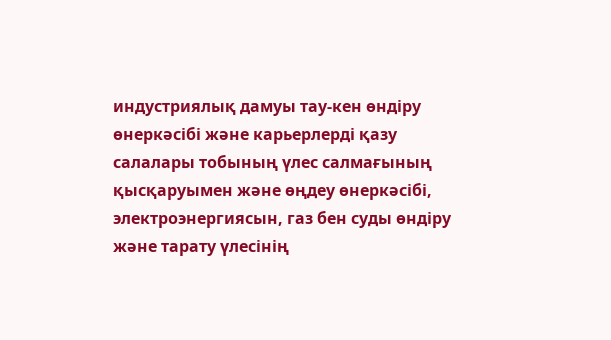индустриялық дамуы тау-кен өндіру өнеркәсібі және карьерлерді қазу салалары тобының үлес салмағының қысқаруымен және өңдеу өнеркәсібі, электроэнергиясын, газ бен суды өндіру және тарату үлесінің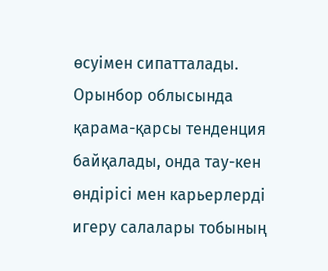өсуімен сипатталады. Орынбор облысында қарама-қарсы тенденция байқалады, онда тау-кен өндірісі мен карьерлерді игеру салалары тобының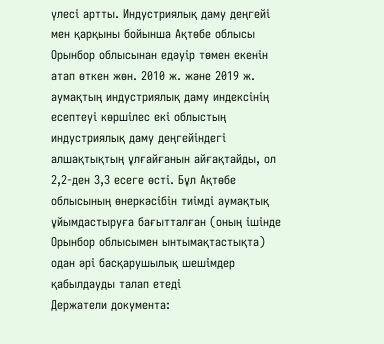үлесі артты. Индустриялық даму деңгейі мен қарқыны бойынша Ақтөбе облысы Орынбор облысынан едәуір төмен екенін атап өткен жөн. 2010 ж. және 2019 ж. аумақтың индустриялық даму индексінің есептеуі көршілес екі облыстың индустриялық даму деңгейіндегі алшақтықтың ұлғайғанын айғақтайды, ол 2,2-ден 3,3 есеге өсті. Бұл Ақтөбе облысының өнеркәсібін тиімді аумақтық ұйымдастыруға бағытталған (оның ішінде Орынбор облысымен ынтымақтастықта) одан әрі басқарушылық шешімдер қабылдауды талап етеді
Держатели документа: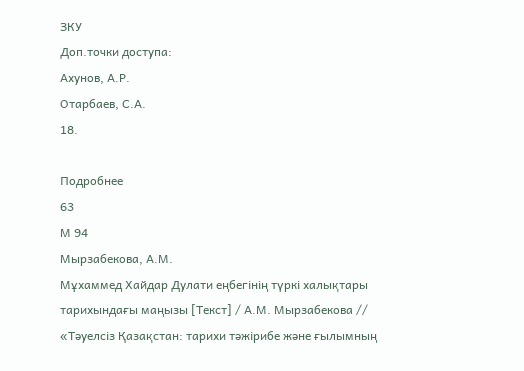ЗКУ
Доп.точки доступа:
Ахунов, А.Р.
Отарбаев, С.А.
18.

Подробнее
63
М 94
Мырзабекова, А.М.
Мұхаммед Хайдар Дулати еңбегінің түркі халықтары тарихындағы маңызы [Текст] / А.М. Мырзабекова // «Тәуелсіз Қазақстан: тарихи тәжірибе және ғылымның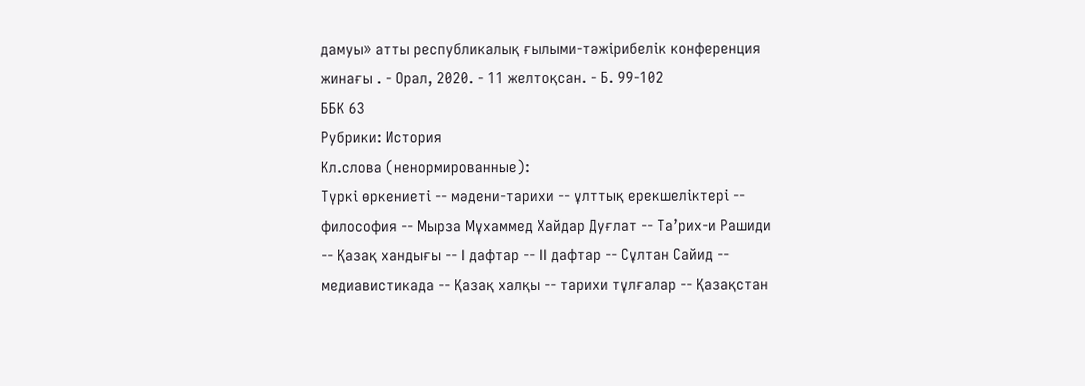дамуы» атты республикалық ғылыми-тәжірибелік конференция жинағы . - Орал, 2020. - 11 желтоқсан. - Б. 99-102
ББК 63
Рубрики: История
Кл.слова (ненормированные):
Түркі өркениеті -- мәдени-тарихи -- ұлттық ерекшеліктері -- философия -- Мырза Мұхаммед Хайдар Дуғлат -- Та’рих-и Рашиди -- Қазақ хандығы -- I дафтар -- II дафтар -- Сұлтан Сайид -- медиавистикада -- Қазақ халқы -- тарихи тұлғалар -- Қазақстан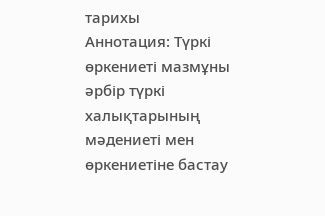тарихы
Аннотация: Түркі өркениеті мазмұны әрбір түркі халықтарының мәдениеті мен өркениетіне бастау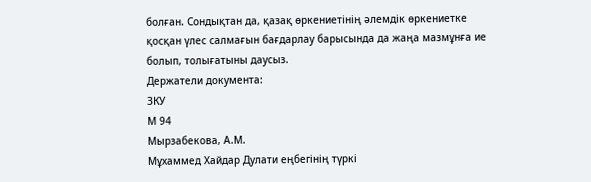болған. Сондықтан да, қазақ өркениетінің әлемдік өркениетке қосқан үлес салмағын бағдарлау барысында да жаңа мазмұнға ие болып, толығатыны даусыз.
Держатели документа:
ЗКУ
М 94
Мырзабекова, А.М.
Мұхаммед Хайдар Дулати еңбегінің түркі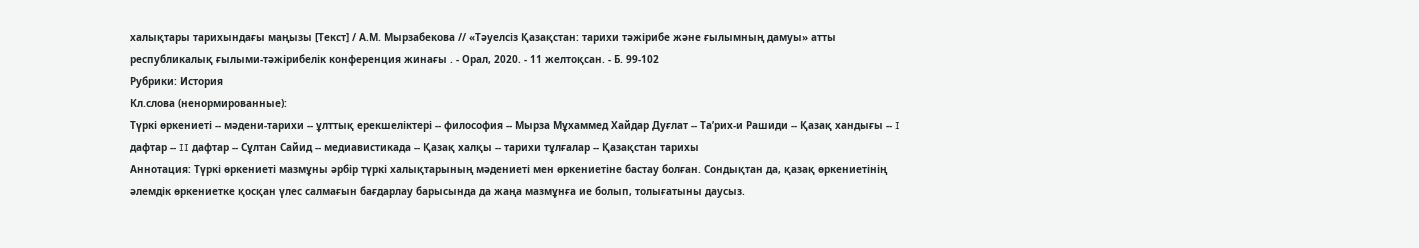халықтары тарихындағы маңызы [Текст] / А.М. Мырзабекова // «Тәуелсіз Қазақстан: тарихи тәжірибе және ғылымның дамуы» атты республикалық ғылыми-тәжірибелік конференция жинағы . - Орал, 2020. - 11 желтоқсан. - Б. 99-102
Рубрики: История
Кл.слова (ненормированные):
Түркі өркениеті -- мәдени-тарихи -- ұлттық ерекшеліктері -- философия -- Мырза Мұхаммед Хайдар Дуғлат -- Та’рих-и Рашиди -- Қазақ хандығы -- I дафтар -- II дафтар -- Сұлтан Сайид -- медиавистикада -- Қазақ халқы -- тарихи тұлғалар -- Қазақстан тарихы
Аннотация: Түркі өркениеті мазмұны әрбір түркі халықтарының мәдениеті мен өркениетіне бастау болған. Сондықтан да, қазақ өркениетінің әлемдік өркениетке қосқан үлес салмағын бағдарлау барысында да жаңа мазмұнға ие болып, толығатыны даусыз.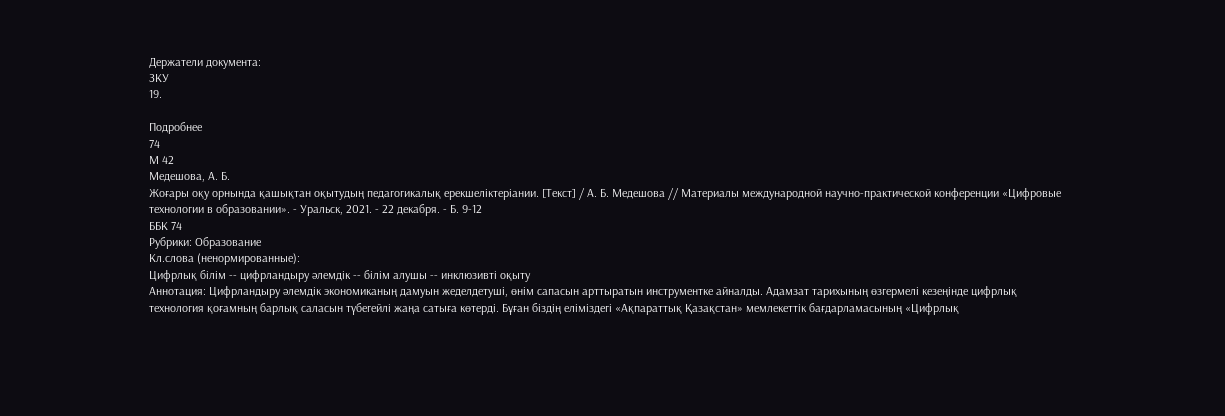Держатели документа:
ЗКУ
19.

Подробнее
74
М 42
Медешова, А. Б.
Жоғары оқу орнында қашықтан оқытудың педагогикалық ерекшеліктеріании. [Текст] / А. Б. Медешова // Материалы международной научно-практической конференции «Цифровые технологии в образовании». - Уральск, 2021. - 22 декабря. - Б. 9-12
ББК 74
Рубрики: Образование
Кл.слова (ненормированные):
Цифрлық білім -- цифрландыру әлемдік -- білім алушы -- инклюзивті оқыту
Аннотация: Цифрландыру әлемдік экономиканың дамуын жеделдетуші, өнім сапасын арттыратын инструментке айналды. Адамзат тарихының өзгермелі кезеңінде цифрлық технология қоғамның барлық саласын түбегейлі жаңа сатыға көтерді. Бұған біздің еліміздегі «Ақпараттық Қазақстан» мемлекеттік бағдарламасының «Цифрлық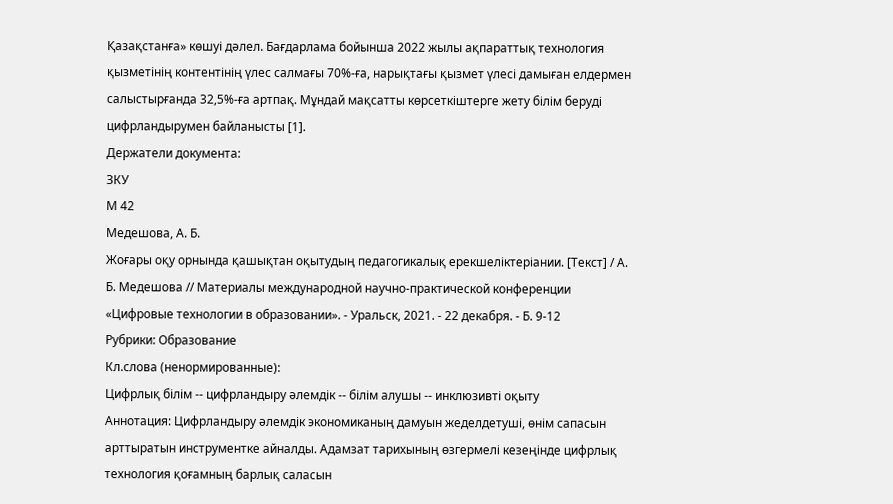Қазақстанға» көшуі дәлел. Бағдарлама бойынша 2022 жылы ақпараттық технология қызметінің контентінің үлес салмағы 70%-ға, нарықтағы қызмет үлесі дамыған елдермен салыстырғанда 32,5%-ға артпақ. Мұндай мақсатты көрсеткіштерге жету білім беруді цифрландырумен байланысты [1].
Держатели документа:
ЗКУ
М 42
Медешова, А. Б.
Жоғары оқу орнында қашықтан оқытудың педагогикалық ерекшеліктеріании. [Текст] / А. Б. Медешова // Материалы международной научно-практической конференции «Цифровые технологии в образовании». - Уральск, 2021. - 22 декабря. - Б. 9-12
Рубрики: Образование
Кл.слова (ненормированные):
Цифрлық білім -- цифрландыру әлемдік -- білім алушы -- инклюзивті оқыту
Аннотация: Цифрландыру әлемдік экономиканың дамуын жеделдетуші, өнім сапасын арттыратын инструментке айналды. Адамзат тарихының өзгермелі кезеңінде цифрлық технология қоғамның барлық саласын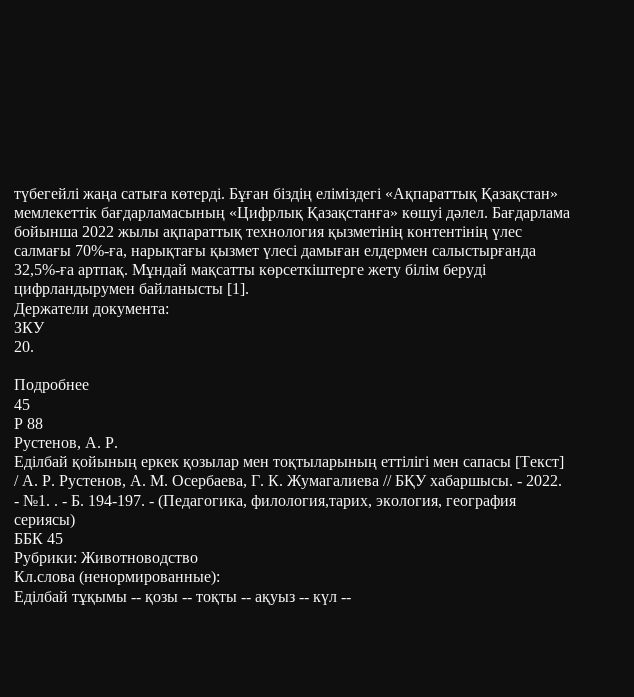түбегейлі жаңа сатыға көтерді. Бұған біздің еліміздегі «Ақпараттық Қазақстан» мемлекеттік бағдарламасының «Цифрлық Қазақстанға» көшуі дәлел. Бағдарлама бойынша 2022 жылы ақпараттық технология қызметінің контентінің үлес салмағы 70%-ға, нарықтағы қызмет үлесі дамыған елдермен салыстырғанда 32,5%-ға артпақ. Мұндай мақсатты көрсеткіштерге жету білім беруді цифрландырумен байланысты [1].
Держатели документа:
ЗКУ
20.

Подробнее
45
Р 88
Рустенов, А. Р.
Еділбай қойының еркек қозылар мен тоқтыларының еттілігі мен сапасы [Текст] / А. Р. Рустенов, А. М. Осербаева, Г. К. Жумагалиева // БҚУ хабаршысы. - 2022. - №1. . - Б. 194-197. - (Педагогика, филология,тарих, экология, география сериясы)
ББК 45
Рубрики: Животноводство
Кл.слова (ненормированные):
Еділбай тұқымы -- қозы -- тоқты -- ақуыз -- күл --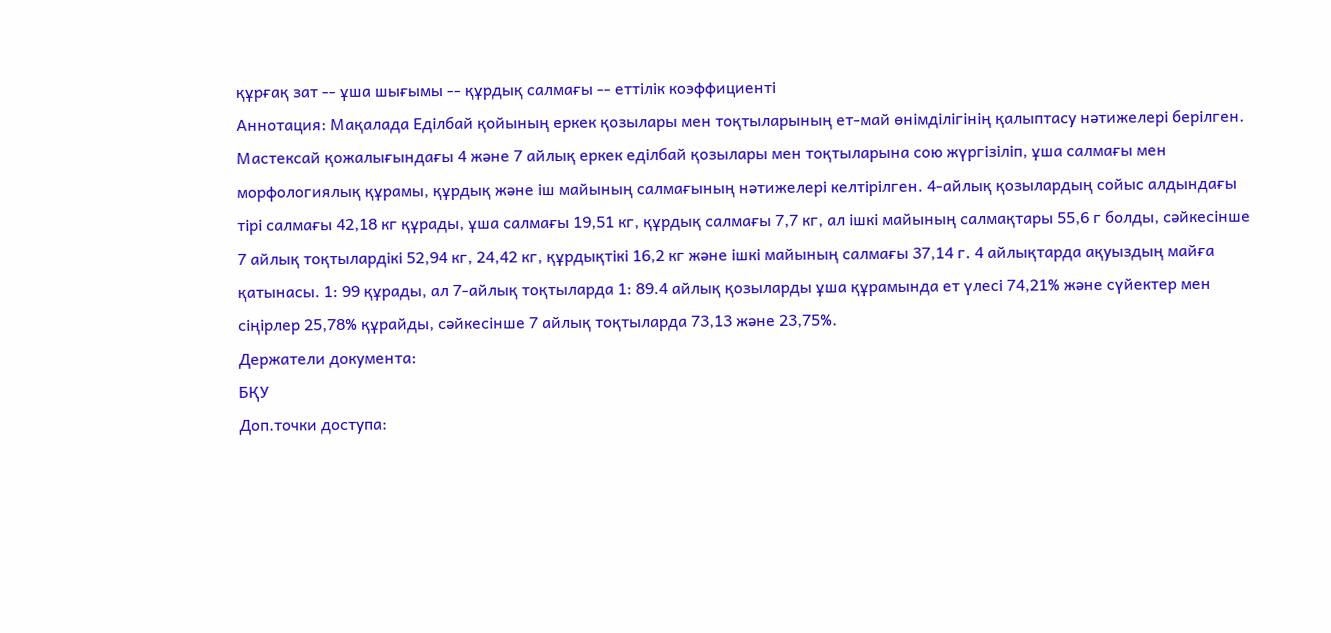құрғақ зат -- ұша шығымы -- құрдық салмағы -- еттілік коэффициенті
Аннотация: Мақалада Еділбай қойының еркек қозылары мен тоқтыларының ет-май өнімділігінің қалыптасу нәтижелері берілген. Мастексай қожалығындағы 4 және 7 айлық еркек еділбай қозылары мен тоқтыларына сою жүргізіліп, ұша салмағы мен морфологиялық құрамы, құрдық және іш майының салмағының нәтижелері келтірілген. 4-айлық қозылардың сойыс алдындағы тірі салмағы 42,18 кг құрады, ұша салмағы 19,51 кг, құрдық салмағы 7,7 кг, ал ішкі майының салмақтары 55,6 г болды, сәйкесінше 7 айлық тоқтылардікі 52,94 кг, 24,42 кг, құрдықтікі 16,2 кг және ішкі майының салмағы 37,14 г. 4 айлықтарда ақуыздың майға қатынасы. 1: 99 құрады, ал 7-айлық тоқтыларда 1: 89.4 айлық қозыларды ұша құрамында ет үлесі 74,21% және сүйектер мен сіңірлер 25,78% құрайды, сәйкесінше 7 айлық тоқтыларда 73,13 және 23,75%.
Держатели документа:
БҚУ
Доп.точки доступа: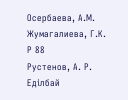Осербаева, А.М.
Жумагалиева, Г.К.
Р 88
Рустенов, А. Р.
Еділбай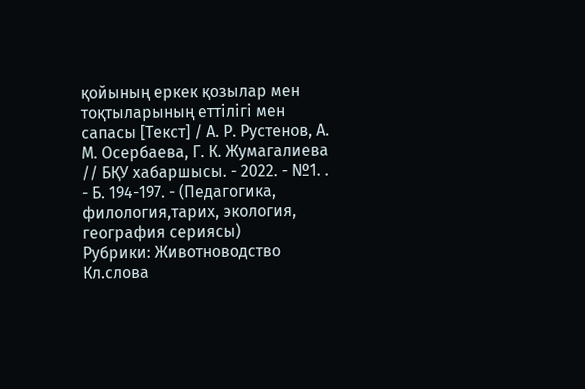қойының еркек қозылар мен тоқтыларының еттілігі мен сапасы [Текст] / А. Р. Рустенов, А. М. Осербаева, Г. К. Жумагалиева // БҚУ хабаршысы. - 2022. - №1. . - Б. 194-197. - (Педагогика, филология,тарих, экология, география сериясы)
Рубрики: Животноводство
Кл.слова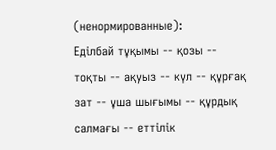(ненормированные):
Еділбай тұқымы -- қозы -- тоқты -- ақуыз -- күл -- құрғақ зат -- ұша шығымы -- құрдық салмағы -- еттілік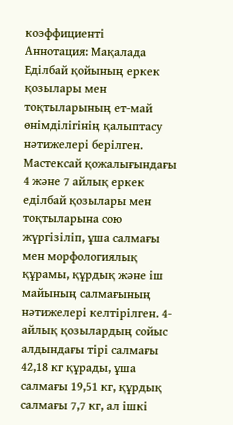коэффициенті
Аннотация: Мақалада Еділбай қойының еркек қозылары мен тоқтыларының ет-май өнімділігінің қалыптасу нәтижелері берілген. Мастексай қожалығындағы 4 және 7 айлық еркек еділбай қозылары мен тоқтыларына сою жүргізіліп, ұша салмағы мен морфологиялық құрамы, құрдық және іш майының салмағының нәтижелері келтірілген. 4-айлық қозылардың сойыс алдындағы тірі салмағы 42,18 кг құрады, ұша салмағы 19,51 кг, құрдық салмағы 7,7 кг, ал ішкі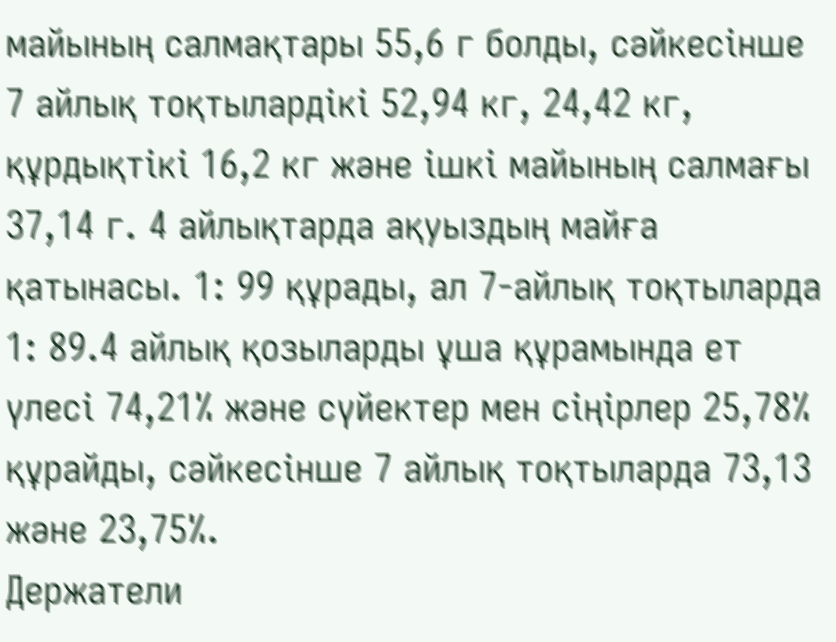майының салмақтары 55,6 г болды, сәйкесінше 7 айлық тоқтылардікі 52,94 кг, 24,42 кг, құрдықтікі 16,2 кг және ішкі майының салмағы 37,14 г. 4 айлықтарда ақуыздың майға қатынасы. 1: 99 құрады, ал 7-айлық тоқтыларда 1: 89.4 айлық қозыларды ұша құрамында ет үлесі 74,21% және сүйектер мен сіңірлер 25,78% құрайды, сәйкесінше 7 айлық тоқтыларда 73,13 және 23,75%.
Держатели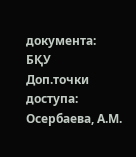документа:
БҚУ
Доп.точки доступа:
Осербаева, А.М.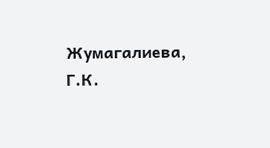Жумагалиева, Г.К.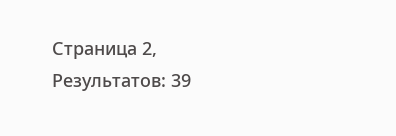Страница 2, Результатов: 39